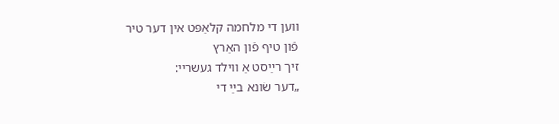ווען די מלחמה קלאַפּט אין דער טיר
פֿון טיף פֿון האַרץ
זיך רײַסט אַ ווילד געשריי:
„דער שׂונא בײַ די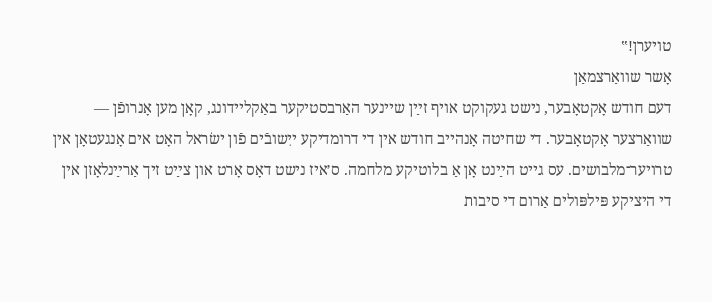טויערן!‟
אָשר שוואַרצמאַן
דעם חודש אָקטאָבער, נישט געקוקט אויף זײַן שיינער האַרבסטיקער באַקליידונג, קאָן מען אָנרופֿן — שוואַרצער אָקטאָבער. די שחיטה אָנהייב חודש אין די דרומדיקע ייִשובֿים פֿון ישׂראל האָט אים אָנגעטאָן אין טרויער־מלבושים. עס גייט הײַנט אָן אַ בלוטיקע מלחמה. ס׳איז נישט דאָס אָרט און צײַט זיך אַרײַנלאָזן אין די היציקע פּילפּולים אַרום די סיבות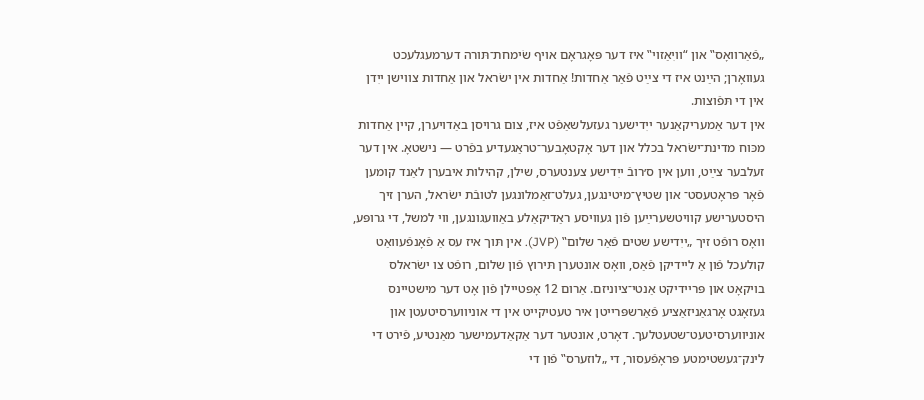„פֿאַרוואָס‟ און “וויִאַזוי‟ איז דער פּאָגראָם אויף שׂימחת־תּורה דערמעגלעכט געוואָרן; הײַנט איז די צײַט פֿאַר אַחדות! אַחדות אין ישׂראל און אַחדות צווישן ייִדן אין די תּפֿוצות.
אין דער אַמעריקאַנער ייִדישער געזעלשאַפֿט איז, צום גרויסן באַדויערן, קיין אַחדות מכּוח מדינת־ישׂראל בכלל און דער אָקטאָבער־טראַגעדיע בפֿרט — נישטאָ. אין דער זעלבער צײַט, ווען אין ס׳רובֿ ייִדישע צענטערס, שילן, קהילות איבערן לאַנד קומען פֿאָר פּראָטעסט־ און שטיץ־מיטינגען, געלט־זאַמלונגען לטובֿת ישׂראל, הערן זיך היסטערישע קוויטשערײַען פֿון געוויסע ראַדיקאַלע באַוועגונגען, ווי למשל, די גרופּע, וואָס רופֿט זיך „ייִדישע שטים פֿאַר שלום‟ (JVP). אין תּוך איז עס אַ פֿאָנפֿעוואַט קולעכל פֿון אַ ליידיקן פֿאַס, וואָס אונטערן תּירוץ פֿון שלום, רופֿט צו ישׂראלס בויקאָט און פּריידיקט אַנטי־ציוניזם. אַרום 12 אָפּטיילן פֿון אָט דער מישטיינס געזאָגט אָרגאַניזאַציע פֿאַרשפּרייטן איר טעטיקייט אין די אוניווערסיטעטן און אוניווערסיטעט־שטעטלעך. דאָרט, אונטער דער אַקאַדעמישער מאַנטיע, פֿירט די לינק־געשטימטע פּראָפֿעסור, די „לוזערס‟ פֿון די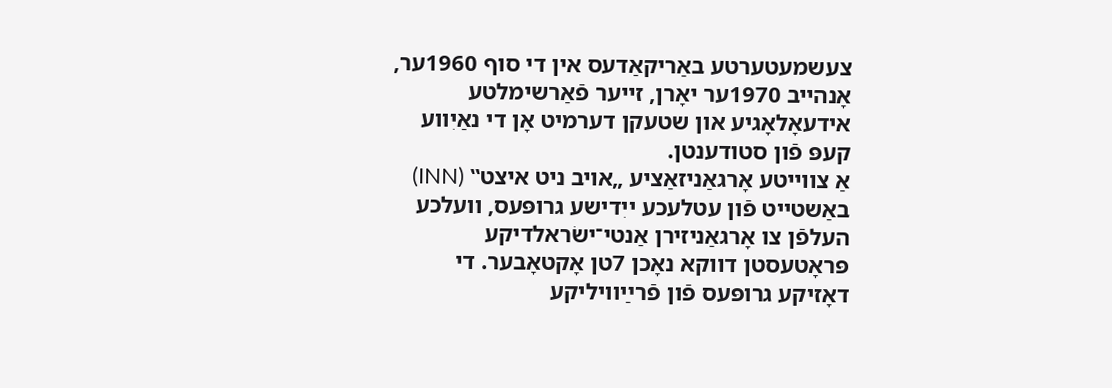צעשמעטערטע באַריקאַדעס אין די סוף 1960ער, אָנהייב 1970ער יאָרן, זייער פֿאַרשימלטע אידעאָלאָגיע און שטעקן דערמיט אָן די נאַיִווע קעפּ פֿון סטודענטן.
אַ צווייטע אָרגאַניזאַציע „אויב ניט איצט‟ (INN) באַשטייט פֿון עטלעכע ייִדישע גרופּעס, וועלכע העלפֿן צו אָרגאַניזירן אַנטי־ישׂראלדיקע פּראָטעסטן דווקא נאָכן 7טן אָקטאָבער. די דאָזיקע גרופּעס פֿון פֿרײַוויליקע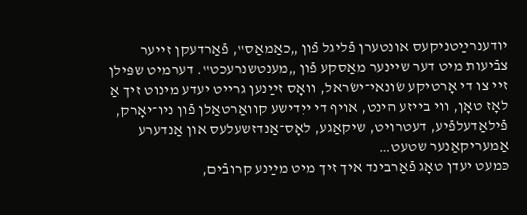יודענרײַטניקעס אונטערן פֿליגל פֿון „כאַמאַס‟, פֿאַרדעקן זייער צבֿיעות מיט דער שיינער מאַסקע פֿון „מענטשנרעכט‟. דערמיט שפּילן זיי צו די אָרטיקע שׂונאי־ישׂראל, וואָס זײַנען גרייט יעדע מינוט זיך אַ לאָז טאָן, ווי בייזע הינט, אויף די ייִדישע קוואַרטאַלן פֿון ניו־יאָרק, פֿילאַדעלפֿיע, דעטרויט, שיקאַגע, לאָס־אַנדזשעלעס און אַנדערע אַמעריקאַנער שטעט…
כּמעט יעדן טאָג פֿאַרבינד איך זיך מיט מײַנע קרובֿים,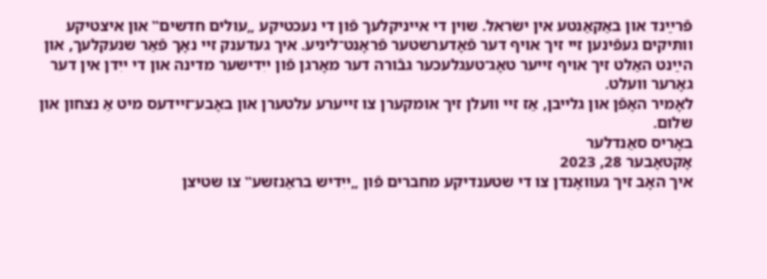פֿרײַנד און באַקאַנטע אין ישׂראל. שוין די אייניקלעך פֿון די נעכטיקע „עולים חדשים‟ און איצטיקע וותּיקים געפֿינען זיי זיך אויף דער פֿאָדערשטער פֿראָנט־ליניע. איך געדענק זיי נאָך פֿאַר שנעקלעך, און הײַנט האַלט זיך אויף זייער טאָג־טעגלעכער גבֿורה דער מאָרגן פֿון ייִדישער מדינה און די ייִדן אין דער גאָרער וועלט.
לאָמיר האָפֿן און גלייבן, אַז זיי וועלן זיך אומקערן צו זייערע עלטערן און באָבע־זיידעס מיט אַ נצחון און שלום.
באָריס סאַנדלער
אָקטאָבער 28, 2023
איך האָב זיך געוואָנדן צו די שטענדיקע מחברים פֿון „ייִדיש בראַנזשע‟ צו שטיצן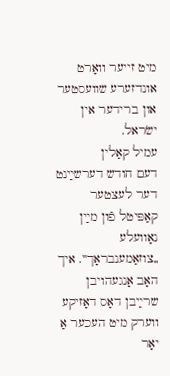מיט זייער וואָרט אונדזערע שוועסטער און ברידער אין ישׂראל.
עמיל קאַלין
דעם חודש דערשײַנט דער לעצטער קאַפּיטל פֿון מײַן נאָוועלע „צוזאַמענבראָך‟. איך האָב אָנגעהויבן שרײַבן דאָס דאָזיקע ווערק מיט העכער אַ יאָר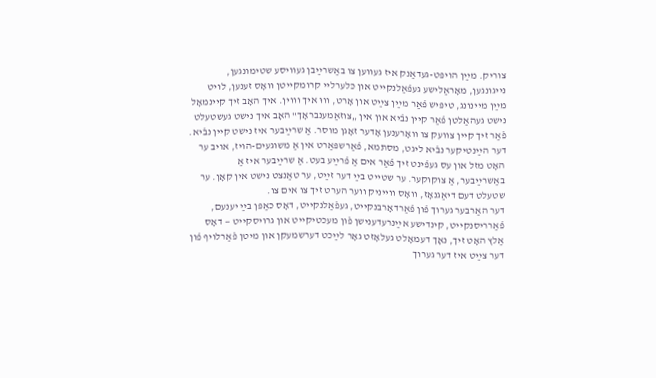צוריק. מײַן הויפּט-געדאַנק איז געווען צו באַשרײַבן געוויסע שטימונגען, נייגונגען, מאָראַלישע געפֿאַלנקייט און כּלערליי קרומקייטן וואָס זענען, לויט מײַן מיינונג, טיפּיש פֿאַר מײַן צײַט און אָרט, וווּ איך וווין. איך האָב זיך קיינמאָל נישט געהאַלטן פֿאַר קיין נבֿיא און אין „צוזאַמענבראָך‟ האָב איך נישט געשטעלט פֿאַר זיך קיין צוועק צו וואָרענען אָדער זאָגן מוסר. אַ שרײַבער איז נישט קיין נבֿיא. דער הײַנטיקער נבֿיא ליגט, מסתּמא, פֿאַרשפּאַרט אין אַ משוגעים-הויז, אויב ער האָט מזל און עס געפֿינט זיך פֿאַר אים אַ פֿרײַע בעט. אַ שרײַבער איז אַ באַשרײַבער, אַ צוקוקער. ער שטייט בײַ דער זײַט, ער טאַנצט נישט אין קאָן. ער שטעלט דעם דיאַגנאָז, וואָס ווייניק ווער הערט זיך צו אים צו.
דער האַרבער גערוך פֿון פֿאַרדאָרבנקייט, געפֿאַלנקייט, דאָס כאַפּן בײַ יענעם, פֿאַרריסנקייט, קינדישע אײַנרעדענישן פֿון מעכטיקייט און גרויסקייט — דאָס אַלץ האָט זיך, נאָך דעמאָלט געלאָזט גאָר לײַכט דערשמעקן און מיטן פֿאַרלויף פֿון דער צײַט איז דער גערוך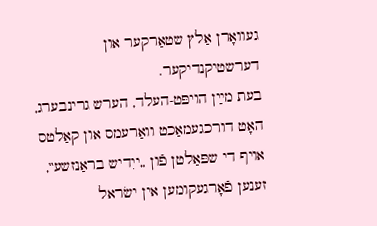געוואָרן אַלץ שטאַרקער און דערשטיקנדיקער.
בעת מײַן הויפּט-העלד, הערש גרינבערג, האָט דורכגעמאַכט וואַרעמס און קאַלטס אויף די שפּאַלטן פֿון „ייִדיש בראַנזשע‟, זענען פֿאָרגעקומען אין ישׂראל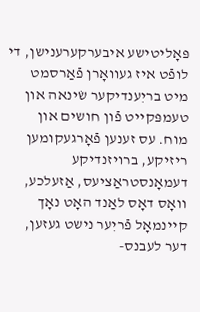פּאָליטישע איבערקערענישן, די לופֿט איז געוואָרן פֿאַרסמט מיט בריִענדיקער שׂינאה און טעמפּקייט פֿון חושים און מוח. עס זענען פֿאָרגעקומען ריזיקע, ברויזנדיקע דעמאָנסטראַציעס, אַזעלכע, וואָס דאָס לאַנד האָט נאָך קיינמאָל פֿריִער נישט געזען, דער לעבנס-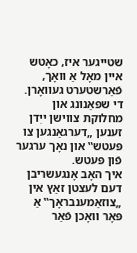שטייגער איז, כאָטש איין מאָל אַ וואָך, פֿאַרשטערט געוואָרן. די שפּאַנונג און מחלוקת צווישן ייִדן זענען „דערגאַנגען צו פּעטש‟ און נאָך ערגער פֿון פּעטש.
איך האָב אָנגעשריבן דעם לעצטן זאַץ אין „צוזאַמענבראָך‟ אַ פּאָר וואָכן פֿאַר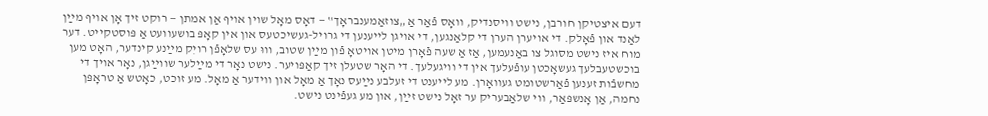דעם איצטיקן חורבן, נישט וויסנדיק, וואָס פֿאַר אַ „צוזאַמענבראָך‟ — דאָס מאָל שוין אויף אַן אמתן — רוקט זיך אָן אויף מײַן לאַנד און פֿאָלק. די אויערן הערן די קלאַנגען, די אויגן לייענען די גרויל-געשיכטעס און אין קאָפּ בושעוועט אַ פּוסטקייט. דער מוח איז נישט מסוגל צו באַנעמען, אַז אַ שעה פֿאָרן מיטן אויטאָ פֿון מײַן שטוב, וווּ עס שלאָפֿן רויִק מײַנע קינדער, האָט מען בוכשטעבלעך געשאָכטן עופֿעלעך אין די וויגעלעך. די האָר שטעלן זיך קאַפּויער. נישט נאָר די מײַלער שווײַגן, נאָר אויך די מחשבֿות זענען פֿאַרשטומט געוואָרן. מע לייענט די זעלבע נײַעס נאָך אַ מאָל און ווידער אַ מאָל. מע זוכט, כאָטש אַ טראָפּן נחמה, אַן אָנשפּאַר, ווי שלאַבעריק ער זאָל נישט זײַן, און מע געפֿינט נישט.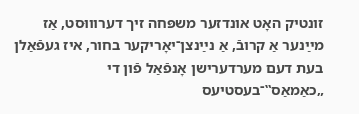זונטיק האָט אונדזער משפּחה זיך דערוווּסט, אַז מײַנער אַ קרובֿ, אַ נײַנצן־יאָריקער בחור, איז געפֿאַלן בעת דעם מערדערישן אָנפֿאַל פֿון די „כאַמאַס‟־בעסטיעס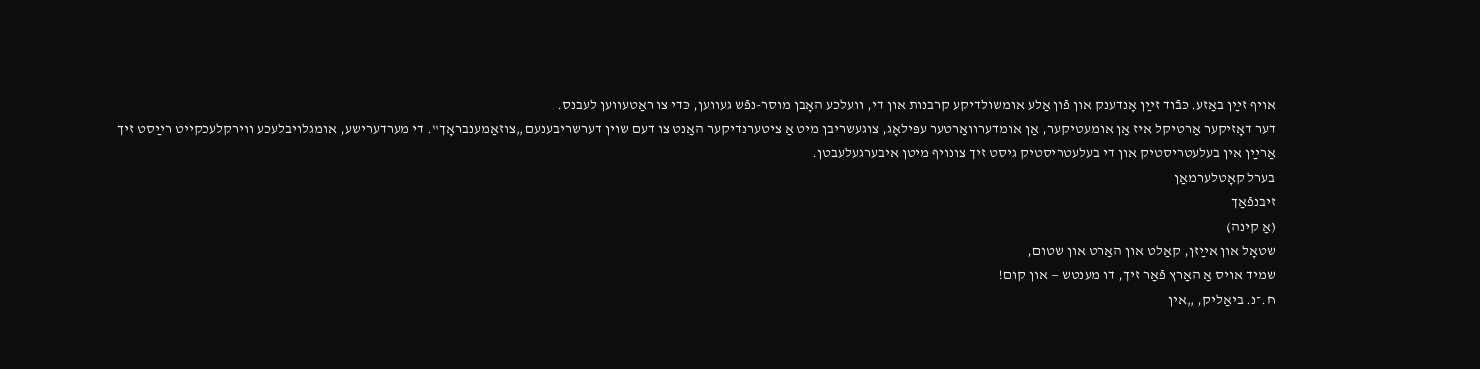אויף זײַן באַזע. כּבֿוד זײַן אָנדענק און פֿון אַלע אומשולדיקע קרבנות און די, וועלכע האָבן מוסר-נפֿש געווען, כּדי צו ראַטעווען לעבנס.
דער דאָזיקער אַרטיקל איז אַן אומעטיקער, אַן אומדערוואַרטער עפּילאָג, צוגעשריבן מיט אַ ציטערנדיקער האַנט צו דעם שוין דערשריבענעם „צוזאַמענבראָך‟. די מערדערישע, אומגלויבלעכע ווירקלעכקייט רײַסט זיך אַרײַן אין בעלעטריסטיק און די בעלעטריסטיק גיסט זיך צונויף מיטן איבערגעלעבטן.
בערל קאָטלערמאַן
זיבנפֿאַך
(אַ קינה)
שטאָל און אײַזן, קאַלט און האַרט און שטום,
שמיד אױס אַ האַרץ פֿאַר זיך, דו מענטש — און קום!
ח.־נ. ביאַליק, „אין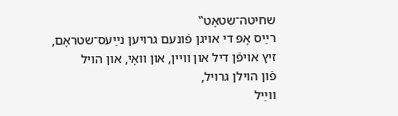שחיטה־שטאָט‟
רײַס אָפּ די אויגן פֿונעם גרויען נײַעס־שטראָם,
זיץ אויפֿן דיל און וויין, און וואָי, און הויל
פֿון הוילן גרויל,
ווײַל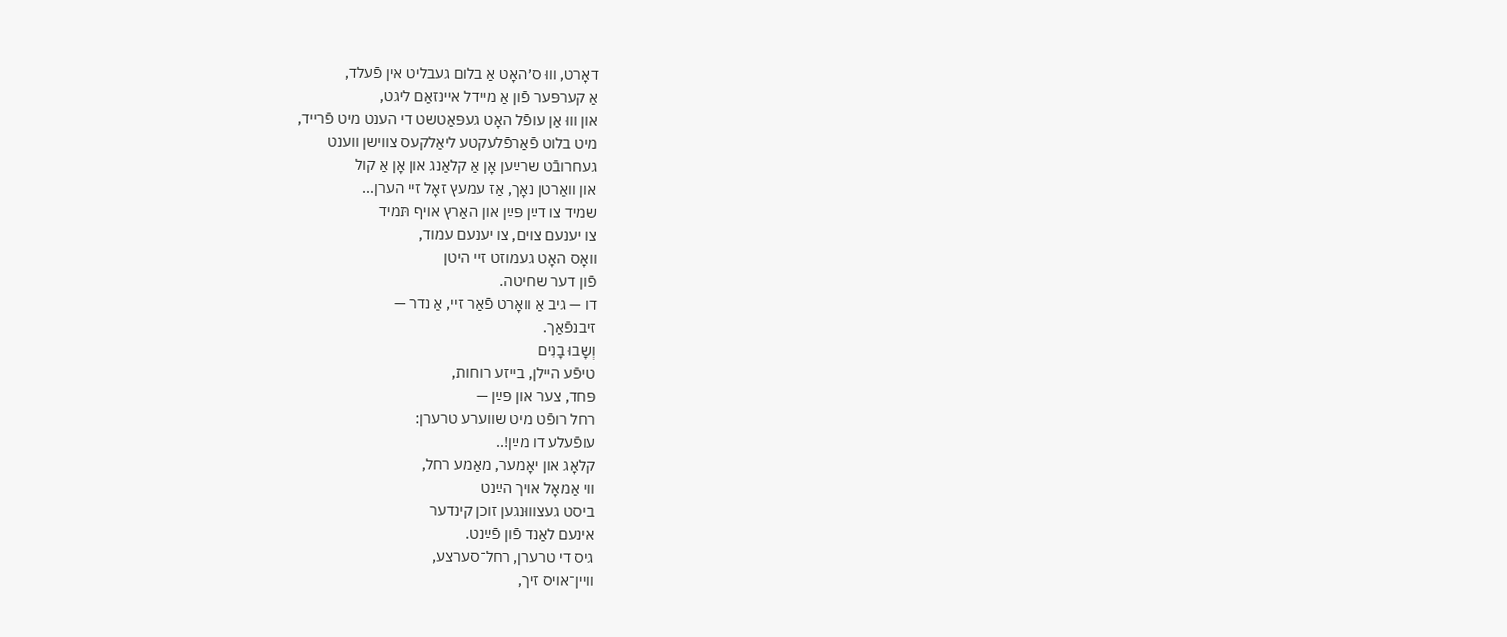דאָרט, וווּ ס׳האָט אַ בלום געבליט אין פֿעלד,
אַ קערפּער פֿון אַ מיידל איינזאַם ליגט,
און וווּ אַן עופֿל האָט געפּאַטשט די הענט מיט פֿרייד,
מיט בלוט פֿאַרפֿלעקטע ליאַלקעס צווישן ווענט
געחרובֿט שרײַען אָן אַ קלאַנג און אָן אַ קול
און וואַרטן נאָך, אַז עמעץ זאָל זיי הערן…
שמיד צו דײַן פּײַן און האַרץ אויף תּמיד
צו יענעם צוים, צו יענעם עמוד,
וואָס האָט געמוזט זיי היטן
פֿון דער שחיטה.
דו — גיב אַ וואָרט פֿאַר זיי, אַ נדר —
זיבנפֿאַך.
וְשָבוּ בָנִים
טיפֿע היילן, בייזע רוחות,
פּחד, צער און פּײַן —
רחל רופֿט מיט שווערע טרערן:
עופֿעלע דו מײַן!..
קלאָג און יאָמער, מאַמע רחל,
ווי אַמאָל אויך הײַנט
ביסט געצוווּנגען זוכן קינדער
אינעם לאַנד פֿון פֿײַנט.
גיס די טרערן, רחל־סערצע,
וויין־אויס זיך,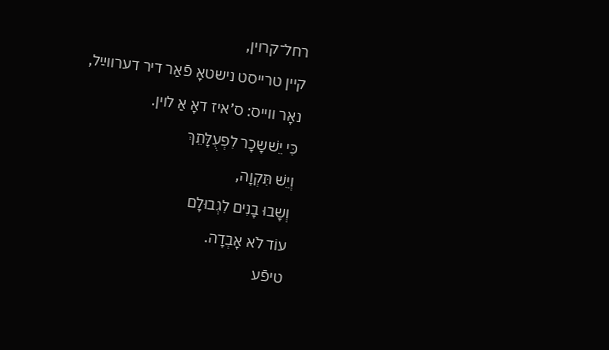רחל־קרוין,
קיין טרייסט נישטאָ פֿאַר דיר דערווײַל,
נאָר ווייס: ס’איז דאָ אַ לוין.
כִּי יֵשׁשָכָר לִפְעֻלָּתֵךְ
וְיֵשׁ תִּקְוָה,
וְשָבוּ בָנִים לִגְבוּלָם
עוֹד לֹא אָבְדָה.
טיפֿע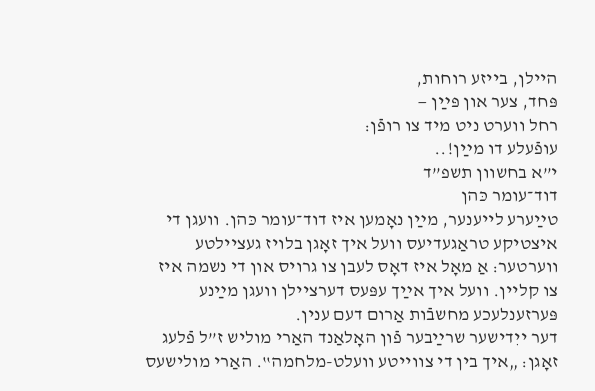היילן, בייזע רוחות,
פּחד, צער און פּײַן —
רחל ווערט ניט מיד צו רופֿן:
עופֿעלע דו מײַן!..
י”א בחשוון תשפ”ד
דוד־עומר כּהן
טײַערע לייענער, מײַן נאָמען איז דוד־עומר כּהן. וועגן די איצטיקע טראַגעדיעס וועל איך זאָגן בלויז געציילטע ווערטער: אַ מאָל איז דאָס לעבן צו גרויס און די נשמה איז צו קליין. וועל איך אײַך עפּעס דערציילן וועגן מײַנע פּערזענלעכע מחשבֿות אַרום דעם ענין.
דער ייִדישער שרײַבער פֿון האָלאַנד האַרי מוליש ז”ל פֿלעג זאָגן: „איך בין די צווייטע וועלט-מלחמה‟. האַרי מולישעס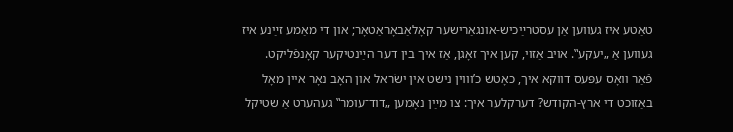טאַטע איז געווען אַן עסטרײַכיש-אונגאַרישער קאָלאַבאָראַטאָר; און די מאַמע זײַנע איז געווען אַ „יעקע‟. אויב אַזוי, קען איך זאָגן, אַז איך בין דער הײַנטיקער קאָנפֿליקט.
פֿאַר וואָס עפּעס דווקא איך, כאָטש כ’וווין נישט אין ישׂראל און האָב נאָר איין מאָל באַזוכט די ארץ-הקודש? דערקלער איך: צו מײַן נאָמען „דוד־עומר‟ געהערט אַ שטיקל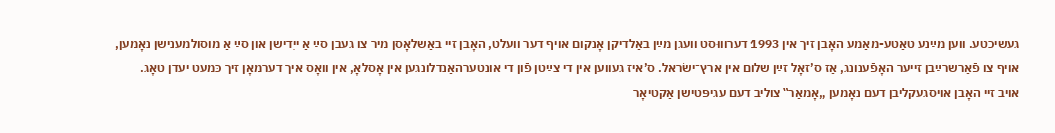געשיכטע. ווען מײַנע טאַטע-מאַמע האָבן זיך אין 1993 דערוווּסט וועגן מײַן באַלדיקן אָנקום אויף דער וועלט, האָבן זיי באַשלאָסן מיר צו געבן סײַ אַ ייִדישן און סײַ אַ מוסולמענישן נאָמען, אויף צו פֿאַרשרײַבן זייער האָפֿענונג, אַז ס’זאָל זײַן שלום אין ארץ־ישׂראל. ס’איז געווען אין די צײַטן פֿון די אונטערהאַנדלונגען אין אָסלאָ, אין וואָס איך דערמאָן זיך כּמעט יעדן טאָג.
אויב זיי האָבן אויסגעקליבן דעם נאָמען „אָמאַר‟ צוליב דעם עגיפּטישן אַקטיאָר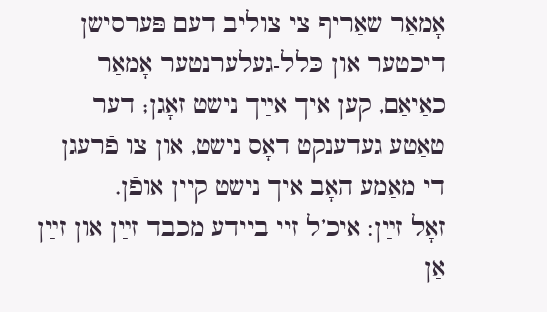אָמאַר שאַריף צי צוליב דעם פּערסישן דיכטער און כּלל-געלערנטער אָמאַר כאַיאַם, קען איך אײַך נישט זאָגן; דער טאַטע געדענקט דאָס נישט, און צו פֿרעגן די מאַמע האָב איך נישט קיין אופֿן.
זאָל זײַן: איכ’ל זיי ביידע מכבד זײַן און זײַן אַן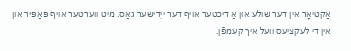אַקטיאָר אין דער שולע און אַ דיכטער אויף דער ייִדישער גאַס. מיט ווערטער אויף פּאַפּיר און אין די לעקציעס וועל איך קעמפֿן.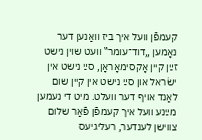קעמפֿן וועל איך ביז וואַנען דער נאָמען „דוד־עומר‟ וועט שוין נישט זײַן קיין אָקסימאָראָן, סײַ נישט אין ישׂראל און סײַ נישט אין קיין שום לאַנד אויף דער וועלט. מיט די נעמען מײַנע וועל איך קעמפֿן פֿאַר שלום צווישן לענדער, רעליגיעס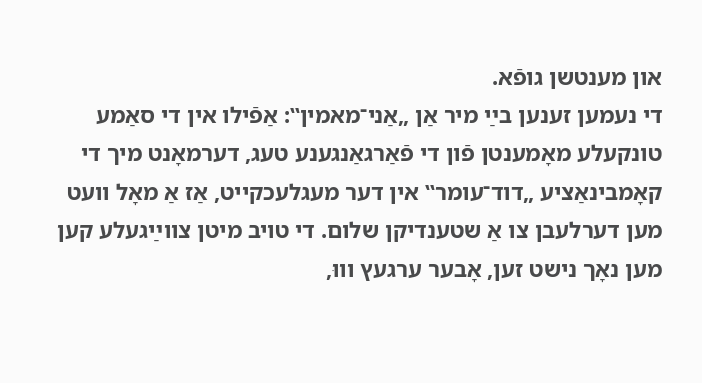און מענטשן גופֿא.
די נעמען זענען בײַ מיר אַן „אַני־מאמין‟: אַפֿילו אין די סאַמע טונקעלע מאָמענטן פֿון די פֿאַרגאַנגענע טעג, דערמאָנט מיך די קאָמבינאַציע „דוד־עומר‟ אין דער מעגלעכקייט, אַז אַ מאָל וועט מען דערלעבן צו אַ שטענדיקן שלום. די טויב מיטן צווײַגעלע קען מען נאָך נישט זען, אָבער ערגעץ וווּ,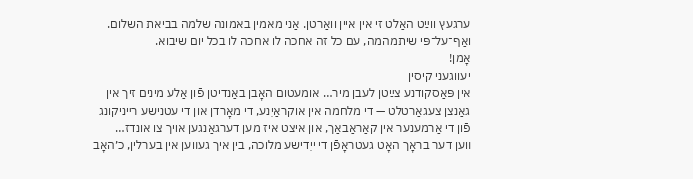ערגעץ ווײַט האַלט זי אין איין וואַרטן. אַני מאמין באמונה שלמה בביאת השלום. ואַף־על־פּי שיתמהמה, עם כל זה אחכה לו אחכה לו בכל יום שיבוא.
אָמן!
יעווגעני קיסין
אין פּאַסקודנע צײַטן לעבן מיר… אומעטום האָבן באַנדיטן פֿון אַלע מינים זיך אין גאַנצן צעגאַרטלט — די מלחמה אין אוקראַיִנע, די מאָרדן און די עטנישע רײניקונג פֿון די אַרמענער אין קאַראַבאַך, און איצט איז מען דערגאַנגען אױך צו אונדז…
װען דער בראָך האָט געטראָפֿן די ייִדישע מלוכה, בין איך געװען אין בערלין, כ׳האָב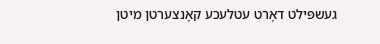געשפּילט דאָרט עטלעכע קאָנצערטן מיטן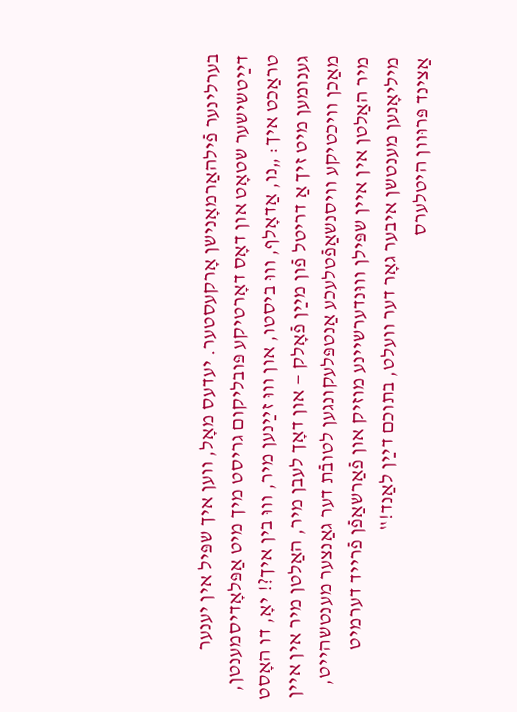בערלינער פֿילהאַרמאָנישן אָרקעסטער. יעדעס מאָל, װען איך שפּיל אין יענער דײַטשישער שטאָט און דאָס דאָרטיקע פּובליקום גריסט מיך מיט אַפּלאָדיסמענטן, טראַכט איך: „נו, אַדאָלף, װוּ ביסטו, און װוּ זײַנען מיר, װוּ בין איך?! יאָ, דו האָסט גענומען מיט זיך אַ דריטל פֿון מײַן פֿאָלק — און דאָך לעבן מיר, האַלטן מיר אין אײן מאַכן װיכטיקע װיסנשאַפֿטלעכע אַנטפּלעקונגען לטובֿת דער גאַנצער מענטשהײט, מיר האַלטן אין אײן שפּילן װוּנדערשײנע מוזיק און פֿאַרשאַפֿן פֿרײד דערמיט מיליאָנען מענטשן איבער גאָר דער װעלט, בתוכם דײַן לאַנד!‟
אַצינד פּרוּװן היטלערס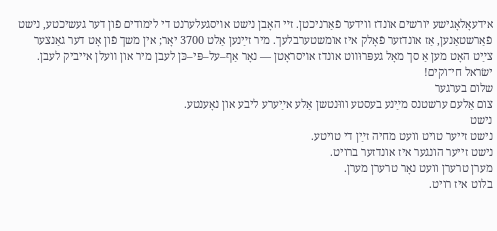אידעאָלאָגישע יורשים אונדז װידער פֿאַרניכטן. זײ האָבן נישט אױסגעלערנט די לימודים פֿון דער געשיכטע, נישט פֿאַרשטאַנען, אַז אונדזער פֿאָלק איז אומשטערבלעך. מיר זײַנען אַלט 3700 יאָר; אין משך פֿון אָט דער גאַנצער צײַט האָט מען אַ סך מאָל געפּרוּװט אונדז אױסראָטן — נאָר אַף–על–פּי–כּן לעבן מיר און װעלן אײביק לעבן. ישׂראל חי־וקים!
שלום בערגער
צום אַלעם ערשטנס מײַנע בעסטע וווּנטשן אַלע אײַערע ליבע און נאָענטע.
נישט
נישט זייער טויט וועט מחיה זײַן די טויטע.
נישט זייער הונגער איז אונדזער ברויט.
מערן טרערן וועט נאָר טרערן מערן.
בלוט איז רויט.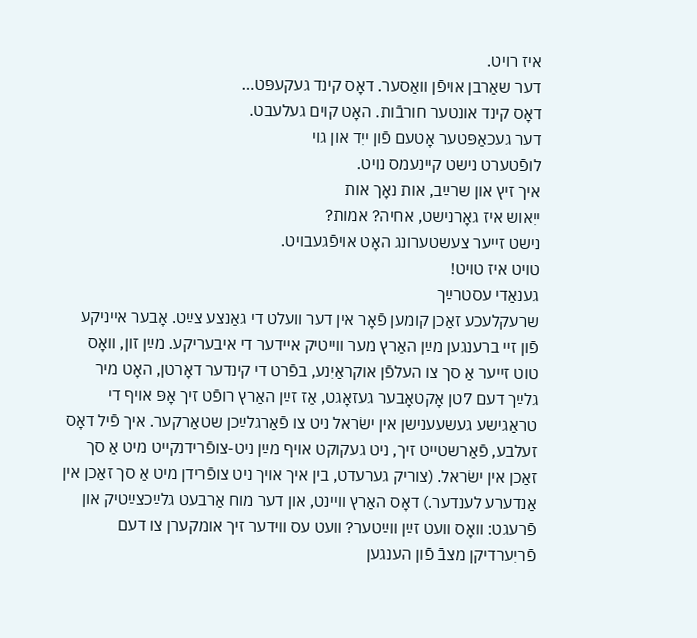איז רויט.
דער שאַרבן אויפֿן וואַסער. דאָס קינד געקעפּט…
דאָס קינד אונטער חורבֿות. האָט קוים געלעבט.
דער געכאַפּטער אָטעם פֿון ייִד און גוי
לופֿטערט נישט קיינעמס נויט.
איך זיץ און שרײַב, אות נאָך אות
ייִאוש איז גאָרנישט, אחיה? אמות?
נישט זייער צעשטערונג האָט אויפֿגעבויט.
טויט איז טויט!
גענאַדי עסטרײַך
שרעקלעכע זאַכן קומען פֿאָר אין דער וועלט די גאַנצע צײַט. אָבער אייניקע פֿון זיי ברענגען מײַן האַרץ מער ווייטיק איידער די איבעריקע. מײַן זון, וואָס טוט זייער אַ סך צו העלפֿן אוקראַיִנע, בפֿרט די קינדער דאָרטן, האָט מיר גלײַך דעם 7טן אָקטאָבער געזאָגט, אַז זײַן האַרץ רופֿט זיך אָפּ אויף די טראַגישע געשעענישן אין ישׂראל ניט צו פֿאַרגלײַכן שטאַרקער. איך פֿיל דאָס זעלבע, פֿאַרשטייט זיך, ניט געקוקט אויף מײַן ניט-צופֿרידנקייט מיט אַ סך זאַכן אין ישׂראל. (צוריק גערעדט, בין איך אויך ניט צופֿרידן מיט אַ סך זאַכן אין אַנדערע לענדער.) דאָס האַרץ וויינט, און דער מוח אַרבעט גלײַכצײַטיק און פֿרעגט: וואָס וועט זײַן ווײַטער? וועט עס ווידער זיך אומקערן צו דעם פֿריִערדיקן מצבֿ פֿון הענגען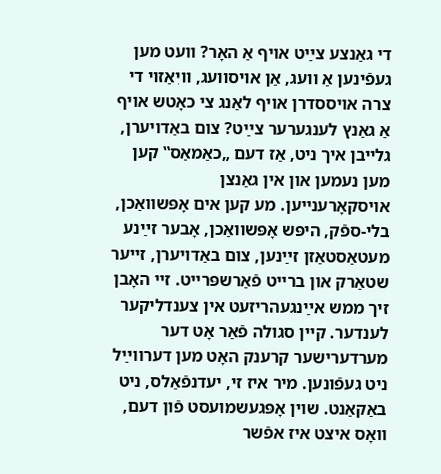די גאַנצע צײַט אויף אַ האָר? וועט מען געפֿינען אַ וועג, אַן אויסוועג, וויִאַזוי די צרה אויססדרן אויף לאַנג צי כאָטש אויף אַ גאַנץ לענגערער צײַט? צום באַדויערן, גלייבן איך ניט, אַז דעם „כאַמאַס‟ קען מען נעמען און אין גאַנצן אויסקאָרענייען. מע קען אים אָפּשוואַכן, בלי-ספֿק, היפּש אָפּשוואַכן, אָבער זײַנע מעטאַסטאַזן זײַנען, צום באַדויערן, זייער שטאַרק און ברייט פֿאַרשפּרייט. זיי האָבן זיך ממש אײַנגעהריזעט אין צענדליקער לענדער. קיין סגולה פֿאַר אָט דער מערדערישער קרענק האָט מען דערווײַל ניט געפֿונען. מיר איז זי, יעדנפֿאַלס, ניט באַקאַנט. שוין אָפּגעשמועסט פֿון דעם, וואָס איצט איז אפֿשר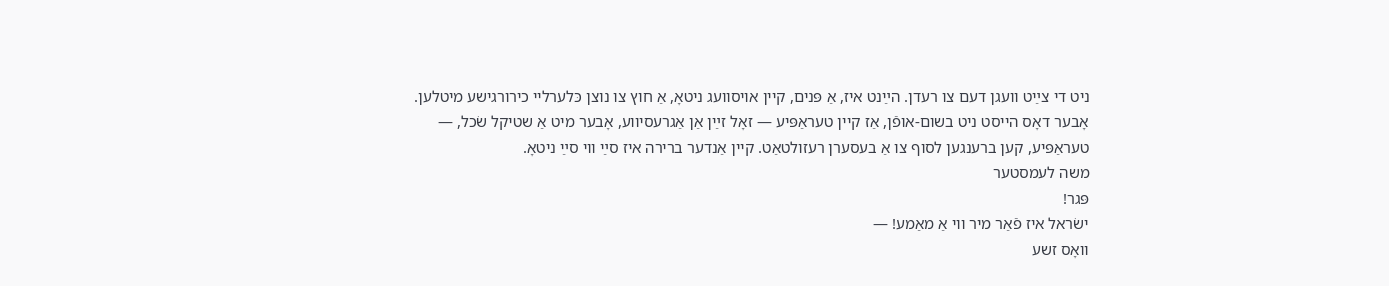ניט די צײַט וועגן דעם צו רעדן. הײַנט איז, אַ פּנים, קיין אויסוועג ניטאָ, אַ חוץ צו נוצן כּלערליי כירורגישע מיטלען. אָבער דאָס הייסט ניט בשום-אופֿן, אַז קיין טעראַפּיע — זאָל זײַן אַן אַגרעסיווע, אָבער מיט אַ שטיקל שׂכל, — טעראַפּיע, קען ברענגען לסוף צו אַ בעסערן רעזולטאַט. קיין אַנדער ברירה איז סײַ ווי סײַ ניטאָ.
משה לעמסטער
פּגר!
ישׂראל איז פֿאַר מיר ווי אַ מאַמע! —
וואָס זשע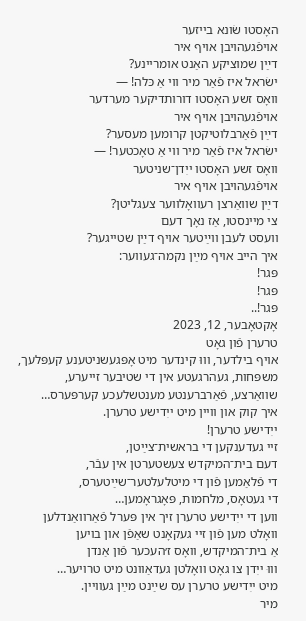האָסטו שׂונא בייזער
אויפֿגעהויבן אויף איר
דײַן שמוציקע האַנט אומריינע?
ישׂראל איז פֿאַר מיר ווי אַ כּלה! —
וואָס זשע האָסטו דורותדיקער מערדער
אויפֿגעהויבן אויף איר
דײַן פֿאַרבלוטיקטן קרומען מעסער?
ישׂראל איז פֿאַר מיר ווי אַ טאָכטער! —
וואָס זשע האָסטו ייִדן־שניטער
אויפֿגעהויבן אויף איר
דײַן שוואַרצן רעוואָלווער צעגליטן?
צי מיינסטו, אַז נאָך דעם
וועסט לעבן ווײַטער אויף דײַן שטייגער?
איך הייב אויף מײַן נקמה־געווער:
פּגר!
פּגר!
פּגר!..
אָקטאָבער, 12, 2023
טרערן פֿון גאָט
אויף בילדער, וווּ קינדער מיט אָפּגעשניטענע קעפּלעך,
משפּחות, געהרגעטע אין די שטיבער זייערע,
שוואַרצע, פֿאַרברענטע מענטשלעכע קערפּערס…
איך קוק און וויין מיט ייִדישע טרערן.
ייִדישע טרערן!
זיי געדענקען די בראשית־צײַטן,
דעם בית־המיקדש צעשטערטן אין עבֿר,
די פֿלאַמען פֿון די מיטלעלטער־שײַטערס,
די געטאָס, מלחמות, פּאָגראָמען…
ווען די ייִדישע טרערן זיך אין פּערל פֿאַרוואַנדלען
וואָלט מען פֿון זיי געקאָנט שאַפֿן און בויען
אַ בית־המיקדש, וואָס ז׳העכער פֿון אַנדן
וווּ ייִדן צו גאָט וואָלטן געדאַוונט מיט טרויער…
מיט ייִדישע טרערן עס שײַנט מײַן געוויין.
מיר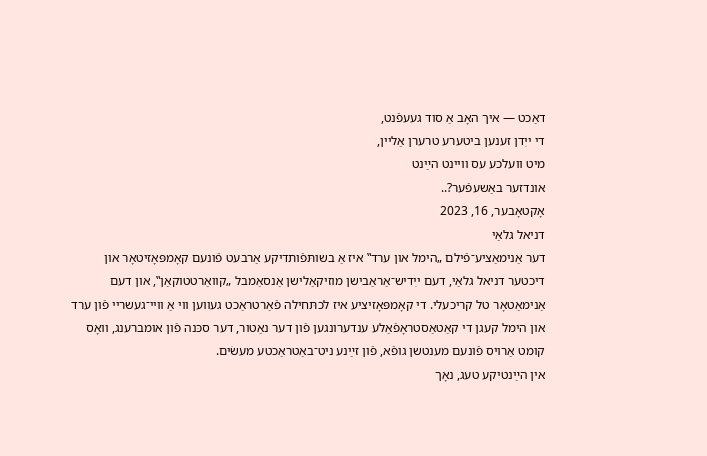דאַכט — איך האָב אַ סוד געעפֿנט,
די ייִדן זענען ביטערע טרערן אַליין,
מיט וועלכע עס וויינט הײַנט
אונדזער באַשעפֿער?..
אָקטאָבער, 16, 2023
דניאל גלאַי
דער אַנימאַציע־פֿילם „הימל און ערד‟ איז אַ בשותּפֿותדיקע אַרבעט פֿונעם קאָמפּאָזיטאָר און דיכטער דניאל גלאַי, דעם ייִדיש־אַראַבישן מוזיקאַלישן אַנסאַמבל „קוואַרטטוקאַן‟, און דעם אַנימאַטאָר טל קריכעלי. די קאָמפּאָזיציע איז לכתּחילה פֿאַרטראַכט געווען ווי אַ וויי־געשריי פֿון ערד און הימל קעגן די קאַטאַסטראָפֿאַלע ענדערונגען פֿון דער נאַטור, דער סכּנה פֿון אומברענג, וואָס קומט אַרויס פֿונעם מענטשן גופֿא, פֿון זײַנע ניט־באַטראַכטע מעשׂים.
אין הײַנטיקע טעג, נאָך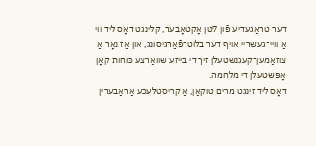דער טראַגעדיע פֿון 7טן אָקטאָבער, קלינגט דאָס ליד ווי אַ וויי־געשריי אויף דער בלוט־פֿאַרגיסונג, און אַז נאָר אַ צוזאַמען־קעגנשטעלן זיך די בייזע שוואַרצע כּוחות קאָן אָפּשטעלן די מלחמה.
דאָס ליד זינגט מרים טוקאַן, אַ קריסטלעכע אַראַבערין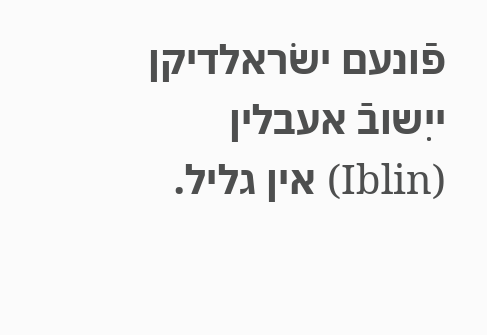פֿונעם ישׂראלדיקן ייִשובֿ אעבלין (Iblin) אין גליל.